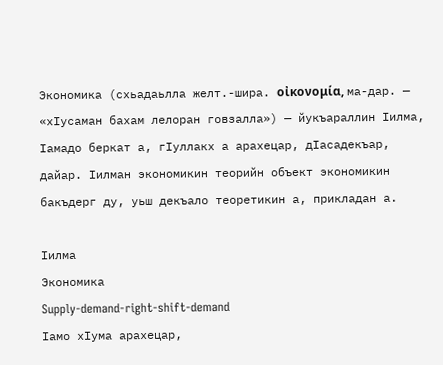Экономика (схьадаьлла желт.-шира. οἰκονομία, ма-дар. — «хӀусаман бахам лелоран говзалла») — йукъараллин Ӏилма, Ӏамадо беркат а, гӀуллакх а арахецар, дӀасадекъар, дайар. Ӏилман экономикин теорийн объект экономикин бакъдерг ду, уьш декъало теоретикин а, прикладан а.

Iилма
Экономика
Supply-demand-right-shift-demand
Iамо хIума арахецар,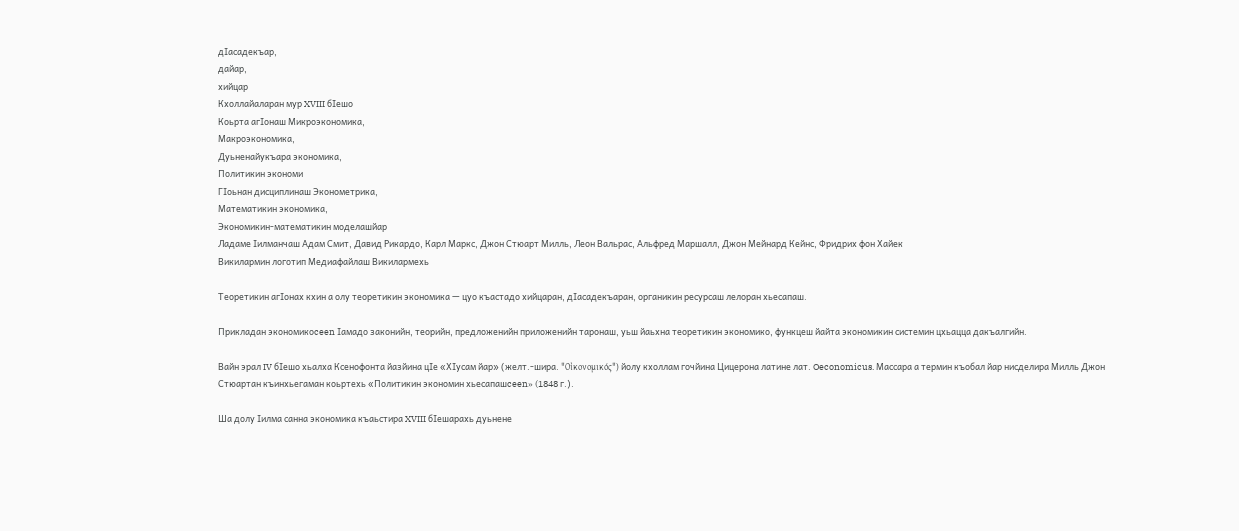дӀасадекъар,
дайар,
хийцар
Кхоллайаларан мур XVIII бӀешо
Коьрта агIонаш Микроэкономика,
Макроэкономика,
Дуьненайукъара экономика,
Политикин экономи
ГIоьнан дисциплинаш Эконометрика,
Математикин экономика,
Экономикин-математикин моделашйар
Ладаме Iилманчаш Адам Смит, Давид Рикардо, Карл Маркс, Джон Стюарт Милль, Леон Вальрас, Альфред Маршалл, Джон Мейнард Кейнс, Фридрих фон Хайек
Викилармин логотип Медиафайлаш Викилармехь

Теоретикин агӀонах кхин а олу теоретикин экономика — цуо къастадо хийцаран, дӀасадекъаран, органикин ресурсаш лелоран хьесапаш.

Прикладан экономикоceen Ӏамадо законийн, теорийн, предложенийн приложенийн таронаш, уьш йаьхна теоретикин экономико, функцеш йайта экономикин системин цхьацца дакъалгийн.

Вайн эрал IV бӀешо хьалха Ксенофонта йазйина цӀе «ХӀусам йар» (желт.-шира. "Οἰκονομικός") йолу кхоллам гочйина Цицерона латине лат. Oeconomicus. Массара а термин къобал йар нисделира Милль Джон Стюартан къинхьегаман коьртехь «Политикин экономин хьесапашceen» (1848 г.).

Ша долу Ӏилма санна экономика къаьстира XVIII бӀешарахь дуьнене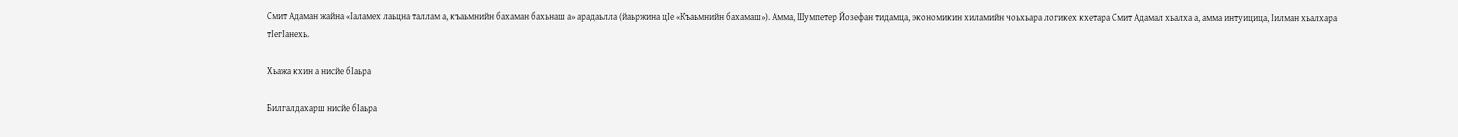Смит Адаман жайна «Ӏаламех лаьцна таллам а, къаьмнийн бахаман бахьнаш а» арадаьлла (йаьржина цӀе «Къаьмнийн бахамаш»). Амма, Шумпетер Йозефан тидамца, экономикин хиламийн чоьхьара логикех кхетара Смит Адамал хьалха а, амма интуицица, Ӏилман хьалхара тӀегӀанехь.

Хьажа кхин а нисйе бӀаьра

Билгалдахарш нисйе бӀаьра